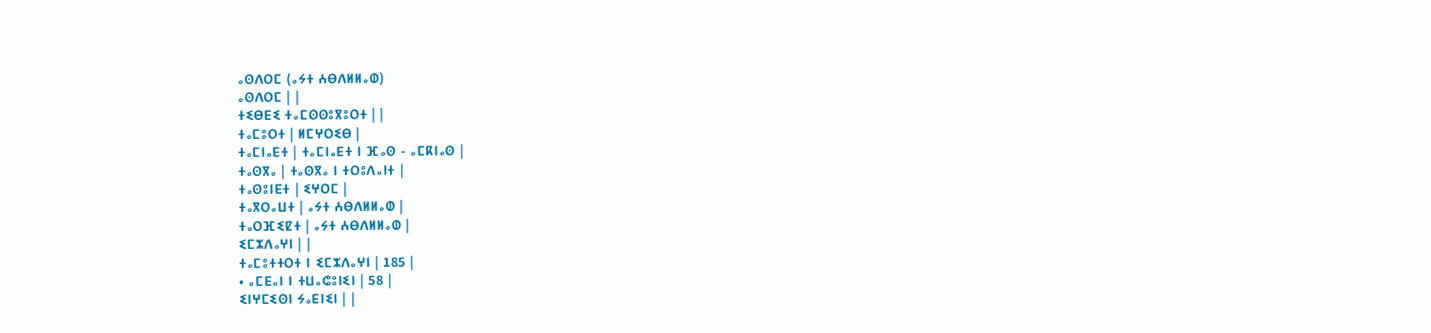ⴰⵙⴷⵔⵎ (ⴰⵢⵜ ⵄⴱⴷⵍⵍⴰⵀ)
ⴰⵙⴷⵔⵎ | |
ⵜⵉⴱⴹⵉ ⵜⴰⵎⵙⵙⵓⴳⵓⵔⵜ | |
ⵜⴰⵎⵓⵔⵜ | ⵍⵎⵖⵔⵉⴱ |
ⵜⴰⵎⵏⴰⴹⵜ | ⵜⴰⵎⵏⴰⴹⵜ ⵏ ⴼⴰⵙ - ⴰⵎⴽⵏⴰⵙ |
ⵜⴰⵙⴳⴰ | ⵜⴰⵙⴳⴰ ⵏ ⵜⵔⵓⴷⴰⵏⵜ |
ⵜⴰⵙⵓⵏⴹⵜ | ⵉⵖⵔⵎ |
ⵜⴰⴳⵔⴰⵡⵜ | ⴰⵢⵜ ⵄⴱⴷⵍⵍⴰⵀ |
ⵜⴰⵔⴼⵉⵇⵜ | ⴰⵢⵜ ⵄⴱⴷⵍⵍⴰⵀ |
ⵉⵎⵣⴷⴰⵖⵏ | |
ⵜⴰⵎⵓⵜⵜⵔⵜ ⵏ ⵉⵎⵣⴷⴰⵖⵏ | 185 |
• ⴰⵎⴹⴰⵏ ⵏ ⵜⵡⴰⵛⵓⵏⵉⵏ | 58 |
ⵉⵏⵖⵎⵉⵙⵏ ⵢⴰⴹⵏⵉⵏ | |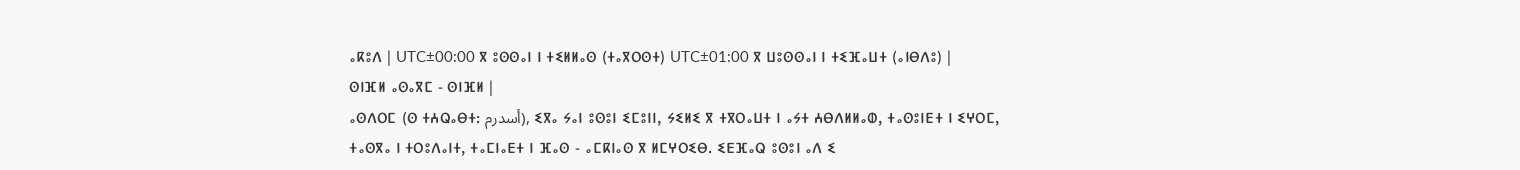ⴰⴽⵓⴷ | UTC±00:00 ⴳ ⵓⵙⵙⴰⵏ ⵏ ⵜⵉⵍⵍⴰⵙ (ⵜⴰⴳⵔⵙⵜ) UTC±01:00 ⴳ ⵡⵓⵙⵙⴰⵏ ⵏ ⵜⵉⴼⴰⵡⵜ (ⴰⵏⴱⴷⵓ) |
ⵙⵏⴼⵍ ⴰⵙⴰⴳⵎ - ⵙⵏⴼⵍ |
ⴰⵙⴷⵔⵎ (ⵙ ⵜⵄⵕⴰⴱⵜ: أسدرم), ⵉⴳⴰ ⵢⴰⵏ ⵓⵙⵓⵏ ⵉⵎⵓⵏⵏ, ⵢⵉⵍⵉ ⴳ ⵜⴳⵔⴰⵡⵜ ⵏ ⴰⵢⵜ ⵄⴱⴷⵍⵍⴰⵀ, ⵜⴰⵙⵓⵏⴹⵜ ⵏ ⵉⵖⵔⵎ, ⵜⴰⵙⴳⴰ ⵏ ⵜⵔⵓⴷⴰⵏⵜ, ⵜⴰⵎⵏⴰⴹⵜ ⵏ ⴼⴰⵙ - ⴰⵎⴽⵏⴰⵙ ⴳ ⵍⵎⵖⵔⵉⴱ. ⵉⴹⴼⴰⵕ ⵓⵙⵓⵏ ⴰⴷ ⵉ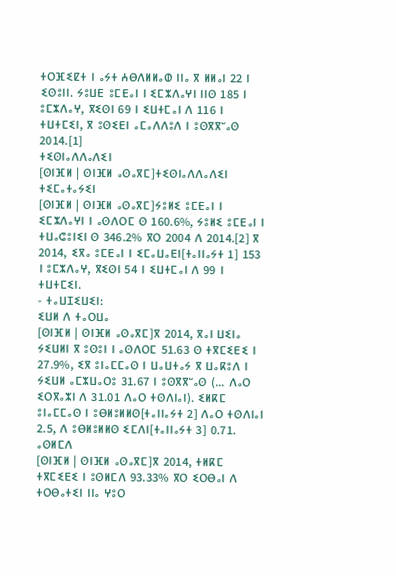ⵜⵔⴼⵉⵇⵜ ⵏ ⴰⵢⵜ ⵄⴱⴷⵍⵍⴰⵀ ⵏⵏⴰ ⴳ ⵍⵍⴰⵏ 22 ⵏ ⵉⵙⵓⵏⵏ. ⵢⵓⵡⴹ ⵓⵎⴹⴰⵏ ⵏ ⵉⵎⵣⴷⴰⵖⵏ ⵏⵏⵙ 185 ⵏ ⵓⵎⵣⴷⴰⵖ, ⴳⵉⵙⵏ 69 ⵏ ⵉⵡⵜⵎⴰⵏ ⴷ 116 ⵏ ⵜⵡⵜⵎⵉⵏ, ⴳ ⵓⵙⵉⴹⵏ ⴰⵎⴰⴷⴷⵓⴷ ⵏ ⵓⵙⴳⴳⵯⴰⵙ 2014.[1]
ⵜⵉⵙⵏⴰⴷⴷⴰⴷⵉⵏ
[ⵙⵏⴼⵍ | ⵙⵏⴼⵍ ⴰⵙⴰⴳⵎ]ⵜⵉⵙⵏⴰⴷⴷⴰⴷⵉⵏ ⵜⵉⵎⴰⵜⴰⵢⵉⵏ
[ⵙⵏⴼⵍ | ⵙⵏⴼⵍ ⴰⵙⴰⴳⵎ]ⵢⵓⵍⵉ ⵓⵎⴹⴰⵏ ⵏ ⵉⵎⵣⴷⴰⵖⵏ ⵏ ⴰⵙⴷⵔⵎ ⵙ 160.6%, ⵢⵓⵍⵉ ⵓⵎⴹⴰⵏ ⵏ ⵜⵡⴰⵛⵓⵏⵉⵏ ⵙ 346.2% ⴳⵔ 2004 ⴷ 2014.[2] ⴳ 2014, ⵉⴳⴰ ⵓⵎⴹⴰⵏ ⵏ ⵉⵎⴰⵡⴰⴹⵏ[ⵜⴰⵏⵏⴰⵢⵜ 1] 153 ⵏ ⵓⵎⵣⴷⴰⵖ, ⴳⵉⵙⵏ 54 ⵏ ⵉⵡⵜⵎⴰⵏ ⴷ 99 ⵏ ⵜⵡⵜⵎⵉⵏ.
- ⵜⴰⵡⵊⵉⵡⵉⵏ:
ⵉⵡⵍ ⴷ ⵜⴰⵔⵡⴰ
[ⵙⵏⴼⵍ | ⵙⵏⴼⵍ ⴰⵙⴰⴳⵎ]ⴳ 2014, ⴳⴰⵏ ⵡⵉⵏⴰ ⵢⵉⵡⵍⵏ ⴳ ⵓⵙⵓⵏ ⵏ ⴰⵙⴷⵔⵎ 51.63 ⵙ ⵜⴳⵎⵉⴹⵉ ⵏ 27.9%, ⵉⴳ ⵓⵏⴰⵎⵎⴰⵙ ⵏ ⵡⴰⵡⵜⴰⵢ ⴳ ⵡⴰⴽⵓⴷ ⵏ ⵢⵉⵡⵍ ⴰⵎⵣⵡⴰⵔⵓ 31.67 ⵏ ⵓⵙⴳⴳⵯⴰⵙ (... ⴷⴰⵔ ⵉⵔⴳⴰⵣⵏ ⴷ 31.01 ⴷⴰⵔ ⵜⵙⴷⵏⴰⵏ). ⵉⵍⴽⵎ ⵓⵏⴰⵎⵎⴰⵙ ⵏ ⵓⴱⵍⵓⵍⵍⵙ[ⵜⴰⵏⵏⴰⵢⵜ 2] ⴷⴰⵔ ⵜⵙⴷⵏⴰⵏ 2.5, ⴷ ⵓⴱⵍⵓⵍⵍⵙ ⵉⵎⴷⵏ[ⵜⴰⵏⵏⴰⵢⵜ 3] 0.71.
ⴰⵙⵍⵎⴷ
[ⵙⵏⴼⵍ | ⵙⵏⴼⵍ ⴰⵙⴰⴳⵎ]ⴳ 2014, ⵜⵍⴽⵎ ⵜⴳⵎⵉⴹⵉ ⵏ ⵓⵙⵍⵎⴷ 93.33% ⴳⵔ ⵉⵔⴱⴰⵏ ⴷ ⵜⵔⴱⴰⵜⵉⵏ ⵏⵏⴰ ⵖⵓⵔ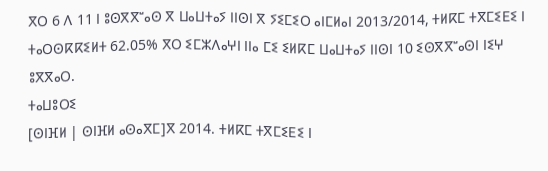ⴳⵔ 6 ⴷ 11 ⵏ ⵓⵙⴳⴳⵯⴰⵙ ⴳ ⵡⴰⵡⵜⴰⵢ ⵏⵏⵙⵏ ⴳ ⵢⵉⵎⵉⵔ ⴰⵏⵎⵍⴰⵏ 2013/2014, ⵜⵍⴽⵎ ⵜⴳⵎⵉⴹⵉ ⵏ ⵜⴰⵔⵙⴽⴽⵉⵍⵜ 62.05% ⴳⵔ ⵉⵎⵣⴷⴰⵖⵏ ⵏⵏⴰ ⵎⵉ ⵉⵍⴽⵎ ⵡⴰⵡⵜⴰⵢ ⵏⵏⵙⵏ 10 ⵉⵙⴳⴳⵯⴰⵙⵏ ⵏⵉⵖ ⵓⴳⴳⴰⵔ.
ⵜⴰⵡⵓⵔⵉ
[ⵙⵏⴼⵍ | ⵙⵏⴼⵍ ⴰⵙⴰⴳⵎ]ⴳ 2014. ⵜⵍⴽⵎ ⵜⴳⵎⵉⴹⵉ ⵏ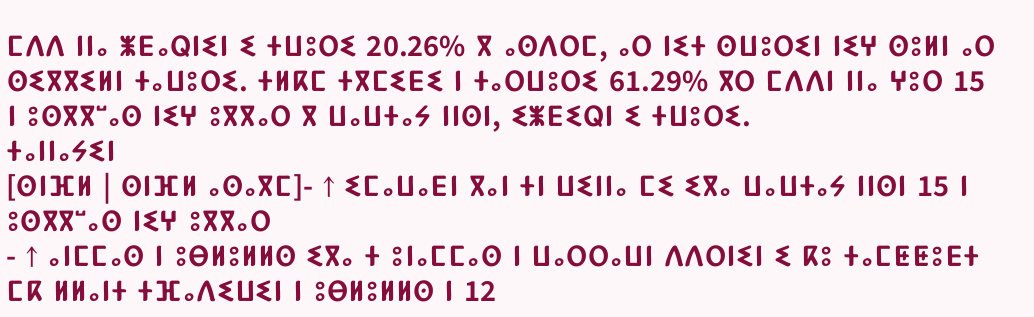ⵎⴷⴷ ⵏⵏⴰ ⵥⴹⴰⵕⵏⵉⵏ ⵉ ⵜⵡⵓⵔⵉ 20.26% ⴳ ⴰⵙⴷⵔⵎ, ⴰⵔ ⵏⵉⵜ ⵙⵡⵓⵔⵉⵏ ⵏⵉⵖ ⵙⵓⵍⵏ ⴰⵔ ⵙⵉⴳⴳⵉⵍⵏ ⵜⴰⵡⵓⵔⵉ. ⵜⵍⴽⵎ ⵜⴳⵎⵉⴹⵉ ⵏ ⵜⴰⵔⵡⵓⵔⵉ 61.29% ⴳⵔ ⵎⴷⴷⵏ ⵏⵏⴰ ⵖⵓⵔ 15 ⵏ ⵓⵙⴳⴳⵯⴰⵙ ⵏⵉⵖ ⵓⴳⴳⴰⵔ ⴳ ⵡⴰⵡⵜⴰⵢ ⵏⵏⵙⵏ, ⵉⵥⴹⵉⵕⵏ ⵉ ⵜⵡⵓⵔⵉ.
ⵜⴰⵏⵏⴰⵢⵉⵏ
[ⵙⵏⴼⵍ | ⵙⵏⴼⵍ ⴰⵙⴰⴳⵎ]- ↑ ⵉⵎⴰⵡⴰⴹⵏ ⴳⴰⵏ ⵜⵏ ⵡⵉⵏⵏⴰ ⵎⵉ ⵉⴳⴰ ⵡⴰⵡⵜⴰⵢ ⵏⵏⵙⵏ 15 ⵏ ⵓⵙⴳⴳⵯⴰⵙ ⵏⵉⵖ ⵓⴳⴳⴰⵔ
- ↑ ⴰⵏⵎⵎⴰⵙ ⵏ ⵓⴱⵍⵓⵍⵍⵙ ⵉⴳⴰ ⵜ ⵓⵏⴰⵎⵎⴰⵙ ⵏ ⵡⴰⵔⵔⴰⵡⵏ ⴷⴷⵔⵏⵉⵏ ⵉ ⴽⵓ ⵜⴰⵎⵟⵟⵓⴹⵜ ⵎⴽ ⵍⵍⴰⵏⵜ ⵜⴼⴰⴷⵉⵡⵉⵏ ⵏ ⵓⴱⵍⵓⵍⵍⵙ ⵏ 12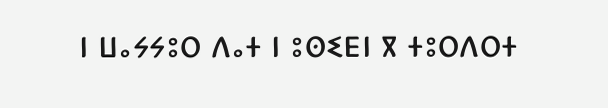ⵏ ⵡⴰⵢⵢⵓⵔ ⴷⴰⵜ ⵏ ⵓⵙⵉⴹⵏ ⴳ ⵜⵓⵔⴷⵔⵜ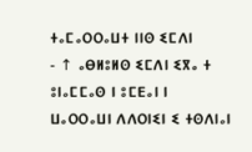ⵜⴰⵎⴰⵔⵔⴰⵡⵜ ⵏⵏⵙ ⵉⵎⴷⵏ
- ↑ ⴰⴱⵍⵓⵍⵙ ⵉⵎⴷⵏ ⵉⴳⴰ ⵜ ⵓⵏⴰⵎⵎⴰⵙ ⵏ ⵓⵎⴹⴰⵏ ⵏ ⵡⴰⵔⵔⴰⵡⵏ ⴷⴷⵔⵏⵉⵏ ⵉ ⵜⵙⴷⵏⴰⵏ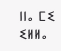ⵏⵏⴰ ⵎⵉ ⵉⵍⵍⴰ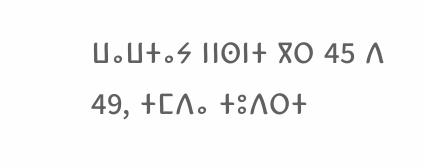ⵡⴰⵡⵜⴰⵢ ⵏⵏⵙⵏⵜ ⴳⵔ 45 ⴷ 49, ⵜⵎⴷⴰ ⵜⵓⴷⵔⵜ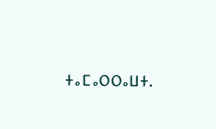ⵜⴰⵎⴰⵔⵔⴰⵡⵜ.